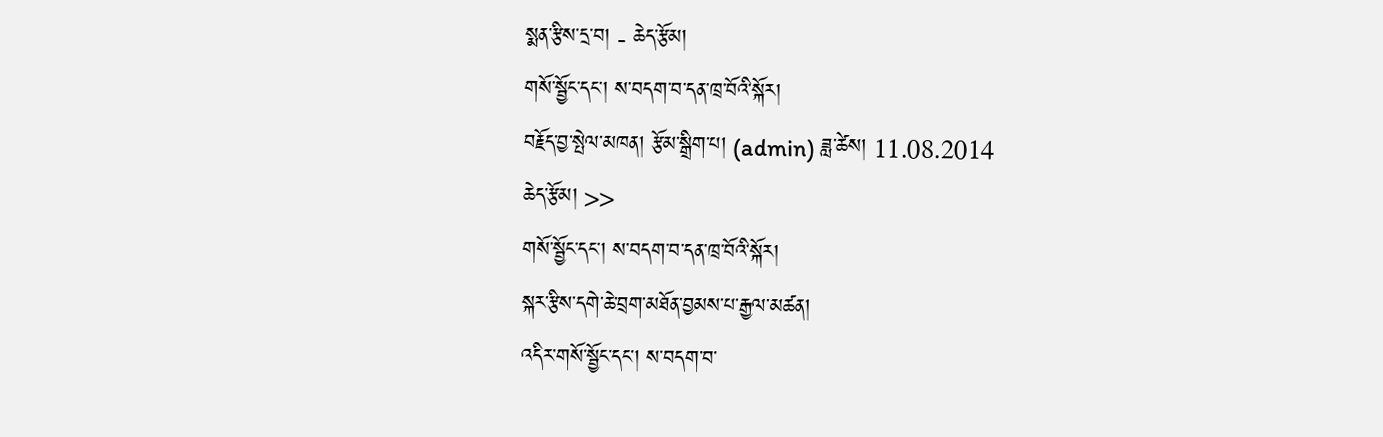སྨན་རྩིས་དྲ་བ། - ཆེད་རྩོམ།
གསོ་སྦྱོང་དང་། ས་བདག་བ་དན་ཁྲ་བོའི་སྐོར།
བརྗོད་བྱ་སྤེལ་མཁན། རྩོམ་སྒྲིག་པ། (admin) ཟླ་ཚེས། 11.08.2014
ཆེད་རྩོམ། >>
གསོ་སྦྱོང་དང་། ས་བདག་བ་དན་ཁྲ་བོའི་སྐོར།
སྐར་རྩིས་དགེ་ཆེ་བྲག་མཐོན་བྱམས་པ་རྒྱལ་མཚན།
འདིར་གསོ་སྦྱོང་དང་། ས་བདག་བ་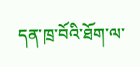དན་ཁྲ་བོའི་ཐོག་ལ་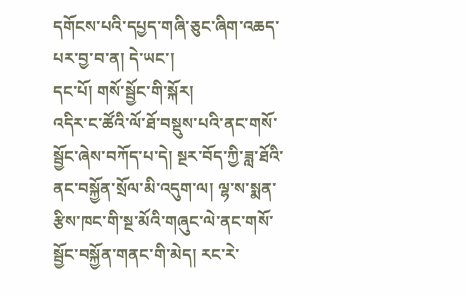དགོངས་པའི་དཔྱད་གཞི་ཅུང་ཞིག་འཆད་པར་བྱ་བ་ན། དེ་ཡང་།
དང་པོ། གསོ་སྦྱོང་གི་སྐོར།
འདིར་ང་ཚོའི་ལོ་ཐོ་བསྡུས་པའི་ནང་གསོ་སྦྱོང་ཞེས་བཀོད་པ་དེ། སྔར་བོད་ཀྱི་ཟླ་ཐོའི་ནང་བསྐྱོན་སྲོལ་མི་འདུག་ལ། ལྷ་ས་སྨན་རྩིས་ཁང་གི་སྔ་མོའི་གཞུང་ལེ་ནང་གསོ་སྦྱོང་བསྐྱོན་གནང་གི་མེད། རང་རེ་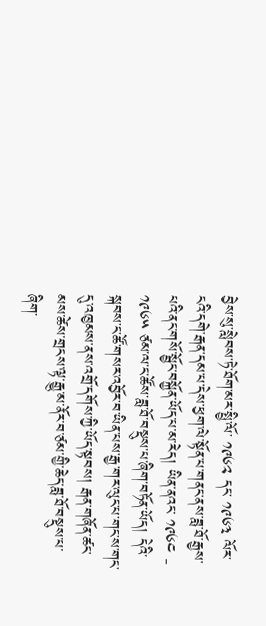བྱེས་སུ་སླེབས་ཏེ་ཐོག་མར་སྤྱི་ལོ་ ༡༩༦༢ དང་ ༡༩༦༣ ལོར་ངའི་དགེ་རྒན་དམ་པ་དེས་ཕྱག་ལེ་སྟོན་པ་གནང་ནས་ཟླ་ཐོ་རྒྱས་པའི་ནང་གསོ་སྦྱོང་བསྐྱོན་ཡོད་པ་མ་རེད། ཡིན་ནའང་ ༡༩༦༤ - ༡༩༦༥ ཙམ་ལ་ང་ཚོས་ཟླ་ཐོ་བསྡུས་པ་ཞིག་བཏོན་ཡོད། དེའི་སྐབས་ང་ཚོ་གསར་འབྱོར་བ་ཡིན་པས་རྒྱ་གར་ལུང་པ་གང་ས་གང་དུ་འཁྱམས་ནས་འགྲོ་དགོས་ཀྱི་ཡོད་སྟབས། རྒན་གཞོན་ཚང་མས་ཚེས་གྲངས་ལྟ་རྒྱུ་མ་ནོར་བ་ཙམ་གྱི་ཆེད་ཟླ་ཐོ་བསྡུས་པ་ཞིག་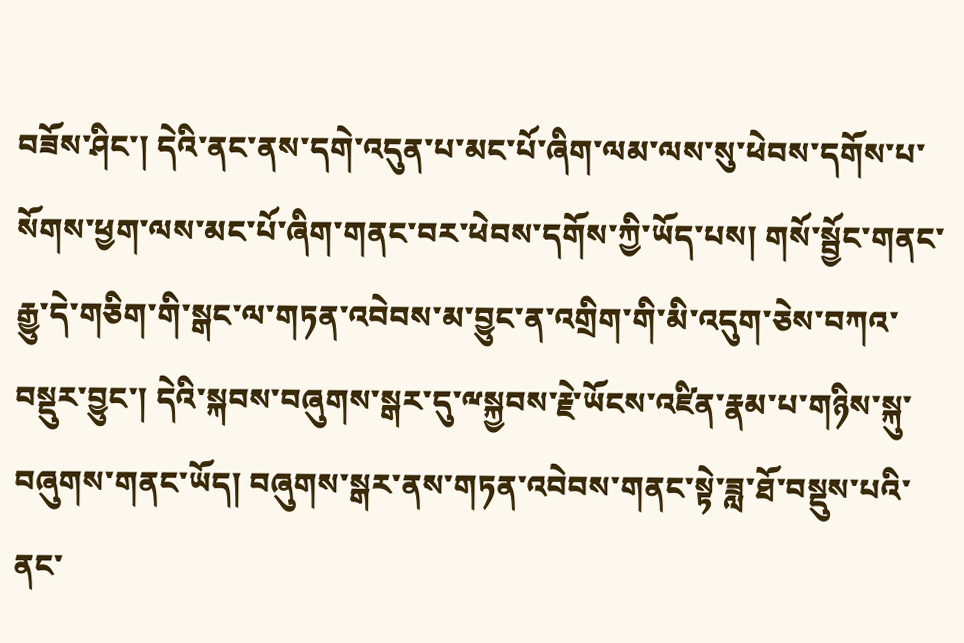བཟོས་ཤིང་། དེའི་ནང་ནས་དགེ་འདུན་པ་མང་པོ་ཞིག་ལམ་ལས་སུ་ཕེབས་དགོས་པ་སོགས་ཕྱག་ལས་མང་པོ་ཞིག་གནང་བར་ཕེབས་དགོས་ཀྱི་ཡོད་པས། གསོ་སྦྱོང་གནང་རྒྱུ་དེ་གཅིག་གི་སྒང་ལ་གཏན་འབེབས་མ་བྱུང་ན་འགྲིག་གི་མི་འདུག་ཅེས་བཀའ་བསྡུར་བྱུང་། དེའི་སྐབས་བཞུགས་སྒར་དུ་ྋསྐྱབས་རྗེ་ཡོངས་འཛིན་རྣམ་པ་གཉིས་སྐུ་བཞུགས་གནང་ཡོད། བཞུགས་སྒར་ནས་གཏན་འབེབས་གནང་སྟེ་ཟླ་ཐོ་བསྡུས་པའི་ནང་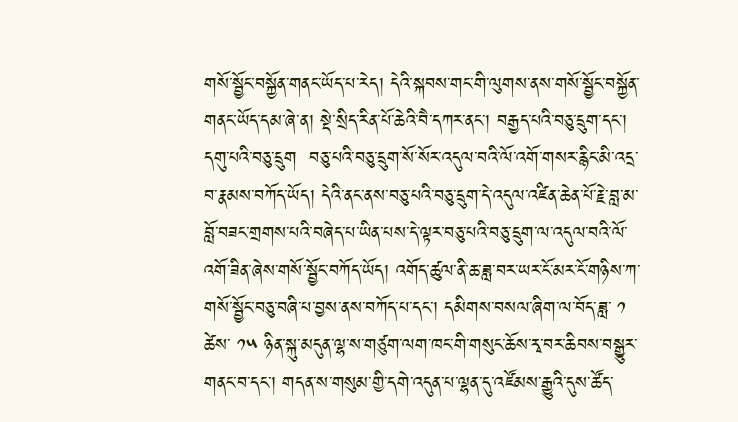གསོ་སྦྱོང་བསྐྱོན་གནང་ཡོད་པ་རེད། དེའི་སྐབས་གང་གི་ལུགས་ནས་གསོ་སྦྱོང་བསྐྱོན་གནང་ཡོད་དམ་ཞེ་ན། སྡེ་སྲིད་རིན་པོ་ཆེའི་བཻ་དཀར་ནང་། བརྒྱད་པའི་བཅུ་དྲུག་དང་། དགུ་པའི་བཅུ་དྲུག  བཅུ་པའི་བཅུ་དྲུག་སོ་སོར་འདུལ་བའི་ལོ་འགོ་གསར་རྙིང་མི་འདྲ་བ་རྣམས་བཀོད་ཡོད། དེའི་ནང་ནས་བཅུ་པའི་བཅུ་དྲུག་དེ་འདུལ་འཛིན་ཆེན་པོ་རྗེ་བླ་མ་བློ་བཟང་གྲགས་པའི་བཞེད་པ་ཡིན་པས་དེ་ལྟར་བཅུ་པའི་བཅུ་དྲུག་ལ་འདུལ་བའི་ལོ་འགོ་ཟིན་ཞེས་གསོ་སྦྱོང་བཀོད་ཡོད། འགོད་ཚུལ་ནི་ཆ་ཟླ་བར་ཡར་ངོ་མར་ངོ་གཉིས་ཀ་གསོ་སྦྱོང་བཅུ་བཞི་པ་བྱས་ནས་བཀོད་པ་དང་། དམིགས་བསལ་ཞིག་ལ་བོད་ཟླ་ ༡ ཚེས་ ༡༥ ཉིན་སྐུ་མདུན་ལྷ་ས་གཙུག་ལག་ཁང་གི་གསུང་ཆོས་རྭ་བར་ཆིབས་བསྒྱུར་གནང་བ་དང་། གདན་ས་གསུམ་གྱི་དགེ་འདུན་པ་ལྷན་དུ་འཛོམས་རྒྱུའི་དུས་ཚོད་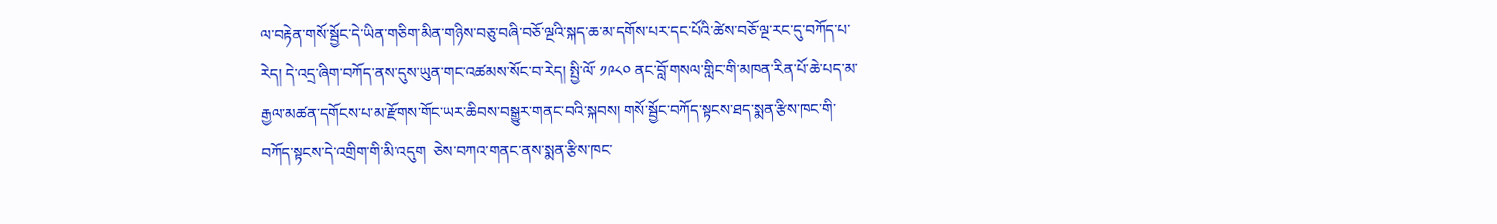ལ་བརྟེན་གསོ་སྦྱོང་དེ་ཡིན་གཅིག་མིན་གཉིས་བཅུ་བཞི་བཅོ་ལྔའི་སྐད་ཆ་མ་དགོས་པར་དང་པོའི་ཚེས་བཅོ་ལྔ་རང་དུ་བཀོད་པ་རེད། དེ་འདྲ་ཞིག་བཀོད་ནས་དུས་ཡུན་གང་འཚམས་སོང་བ་རེད། སྤྱི་ལོ་ ༡༩༨༠ ནང་བློ་གསལ་གླིང་གི་མཁན་རིན་པོ་ཆེ་པད་མ་རྒྱལ་མཚན་དགོངས་པ་མ་རྫོགས་གོང་ཡར་ཆིབས་བསྒྱུར་གནང་བའི་སྐབས། གསོ་སྦྱོང་བཀོད་སྟངས་ཐད་སྨན་རྩིས་ཁང་གི་བཀོད་སྟངས་དེ་འགྲིག་གི་མི་འདུག  ཅེས་བཀའ་གནང་ནས་སྨན་རྩིས་ཁང་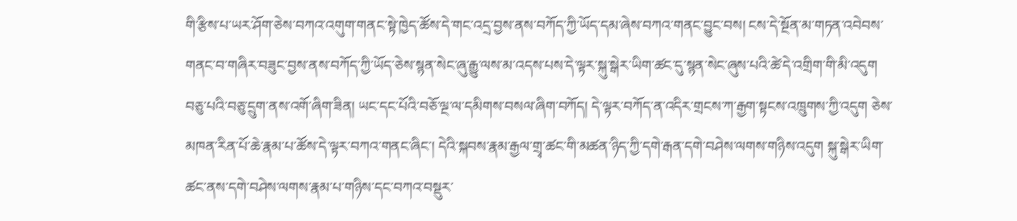གི་རྩིས་པ་ཡར་ཤོག་ཅེས་བཀའ་འགུག་གནང་སྟེ་ཁྱེད་ཚོས་དེ་གང་འདྲ་བྱས་ནས་བཀོད་ཀྱི་ཡོད་དམ་ཞེས་བཀའ་གནང་བྱུང་བས། ངས་དེ་སྔོན་མ་གཏན་འབེབས་གནང་བ་གཞིར་བཟུང་བྱས་ནས་བཀོད་ཀྱི་ཡོད་ཅེས་སྙན་སེང་ཞུ་རྒྱུ་ལས་མ་འདས་པས་དེ་ལྟར་སྐུ་སྒེར་ཡིག་ཚང་དུ་སྙན་སེང་ཞུས་པའི་ཚེ་དེ་འགྲིག་གི་མི་འདུག  བཅུ་པའི་བཅུ་དྲུག་ནས་འགོ་ཞིག་ཟིན། ཡང་དང་པོའི་བཅོ་ལྔ་ལ་དམིགས་བསལ་ཞིག་བཀོད། དེ་ལྟར་བཀོད་ན་འདིར་གྲངས་ཀ་རྒྱག་སྟངས་འཁྲུགས་ཀྱི་འདུག ཅེས་མཁན་རིན་པོ་ཆེ་རྣམ་པ་ཚོས་དེ་ལྟར་བཀའ་གནང་ཞིང་། དེའི་སྐབས་རྣམ་རྒྱལ་གྲྭ་ཚང་གི་མཚན་ཉིད་ཀྱི་དགེ་རྒན་དགེ་བཤེས་ལགས་གཉིས་འདུག སྐུ་སྒེར་ཡིག་ཚང་ནས་དགེ་བཤེས་ལགས་རྣམ་པ་གཉིས་དང་བཀའ་བསྡུར་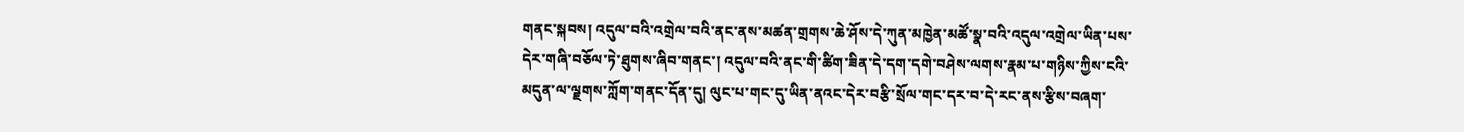གནང་སྐབས། འདུལ་བའི་འགྲེལ་བའི་ནང་ནས་མཚན་གྲགས་ཆེ་ཤོས་དེ་ཀུན་མཁྱེན་མཚོ་སྣ་བའི་འདུལ་འགྲེལ་ཡིན་པས་དེར་གཞི་བཅོལ་ཏེ་ཐུགས་ཞིབ་གནང་། འདུལ་བའི་ནང་གི་ཚིག་ཟིན་དེ་དག་དགེ་བཤེས་ལགས་རྣམ་པ་གཉིས་ཀྱིས་ངའི་མདུན་ལ་ལྗགས་ཀློག་གནང་དོན་དུ། ལུང་པ་གང་དུ་ཡིན་ནའང་དེར་བརྩི་སྲོལ་གང་དར་བ་དེ་རང་ནས་རྩིས་བཞག་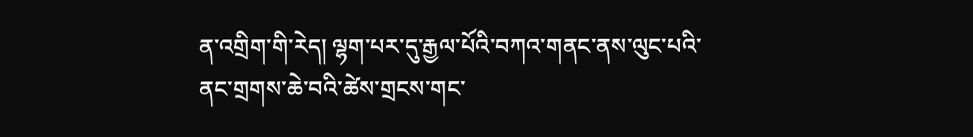ན་འགྲིག་གི་རེད། ལྷག་པར་དུ་རྒྱལ་པོའི་བཀའ་གནང་ནས་ལུང་པའི་ནང་གྲགས་ཆེ་བའི་ཚེས་གྲངས་གང་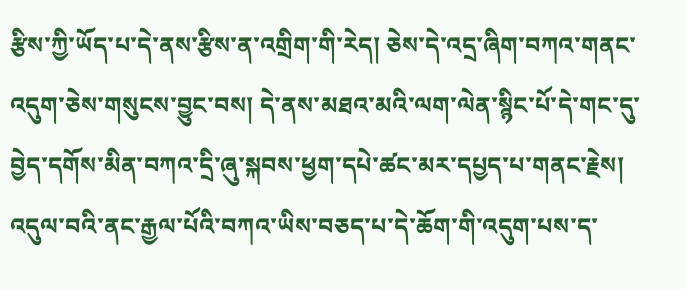རྩིས་ཀྱི་ཡོད་པ་དེ་ནས་རྩིས་ན་འགྲིག་གི་རེད། ཅེས་དེ་འདྲ་ཞིག་བཀའ་གནང་འདུག་ཅེས་གསུངས་བྱུང་བས། དེ་ནས་མཐའ་མའི་ལག་ལེན་སྙིང་པོ་དེ་གང་དུ་བྱེད་དགོས་མིན་བཀའ་དྲི་ཞུ་སྐབས་ཕྱག་དཔེ་ཚང་མར་དཔྱད་པ་གནང་རྗེས། འདུལ་བའི་ནང་རྒྱལ་པོའི་བཀའ་ཡིས་བཅད་པ་དེ་ཆོག་གི་འདུག་པས་ད་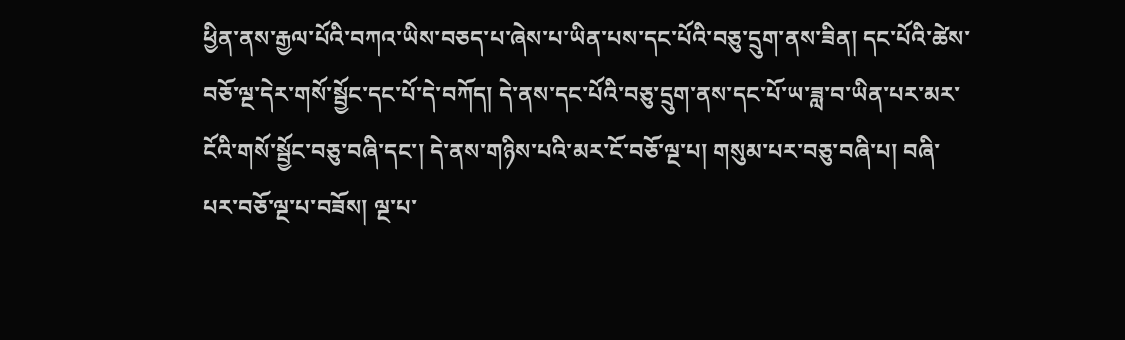ཕྱིན་ནས་རྒྱལ་པོའི་བཀའ་ཡིས་བཅད་པ་ཞེས་པ་ཡིན་པས་དང་པོའི་བཅུ་དྲུག་ནས་ཟིན། དང་པོའི་ཚེས་བཅོ་ལྔ་དེར་གསོ་སྦྱོང་དང་པོ་དེ་བཀོད། དེ་ནས་དང་པོའི་བཅུ་དྲུག་ནས་དང་པོ་ཡ་ཟླ་བ་ཡིན་པར་མར་ངོའི་གསོ་སྦྱོང་བཅུ་བཞི་དང་། དེ་ནས་གཉིས་པའི་མར་ངོ་བཅོ་ལྔ་པ། གསུམ་པར་བཅུ་བཞི་པ། བཞི་པར་བཅོ་ལྔ་པ་བཟོས། ལྔ་པ་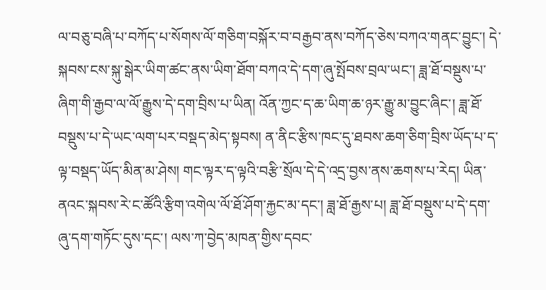ལ་བཅུ་བཞི་པ་བཀོད་པ་སོགས་ལོ་གཅིག་བསྐོར་བ་བརྒྱབ་ནས་བཀོད་ཅེས་བཀའ་གནང་བྱུང་། དེ་སྐབས་ངས་སྐུ་སྒེར་ཡིག་ཚང་ནས་ཡིག་ཐོག་བཀའ་དེ་དག་ཞུ་སྤོབས་བྲལ་ཡང་། ཟླ་ཐོ་བསྡུས་པ་ཞིག་གི་རྒྱབ་ལ་ལོ་རྒྱུས་དེ་དག་བྲིས་པ་ཡིན། འོན་ཀྱང་ད་ཆ་ཡིག་ཆ་ཉར་རྒྱུ་མ་བྱུང་ཞིང་། ཟླ་ཐོ་བསྡུས་པ་དེ་ཡང་ལག་པར་བསྡད་མེད་སྟབས། ན་ནིང་རྩིས་ཁང་དུ་ཐབས་ཆག་ཅིག་བྲིས་ཡོད་པ་ད་ལྟ་བསྡད་ཡོད་མིན་མ་ཤེས། གང་ལྟར་ད་ལྟའི་བརྩི་སྲོལ་དེ་དེ་འདྲ་བྱས་ནས་ཆགས་པ་རེད། ཡིན་ནའང་སྐབས་རེ་ང་ཚོའི་རྩིག་འགེལ་ལོ་ཐོ་ཤོག་རྐྱང་མ་དང་། ཟླ་ཐོ་རྒྱས་པ། ཟླ་ཐོ་བསྡུས་པ་དེ་དག་ཞུ་དག་གཏོང་དུས་དང་། ལས་ཀ་བྱེད་མཁན་གྱིས་དབང་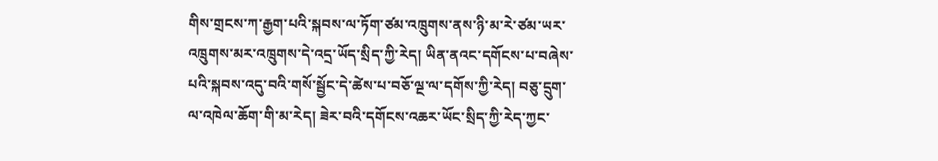གིས་གྲངས་ཀ་རྒྱག་པའི་སྐབས་ལ་ཏོག་ཙམ་འཁྲུགས་ནས་ཉི་མ་རེ་ཙམ་ཡར་འཁྲུགས་མར་འཁྲུགས་དེ་འདྲ་ཡོད་སྲིད་ཀྱི་རེད། ཡིན་ནའང་དགོངས་པ་བཞེས་པའི་སྐབས་འདུ་བའི་གསོ་སྦྱོང་དེ་ཚེས་པ་བཅོ་ལྔ་ལ་དགོས་ཀྱི་རེད། བཅུ་དྲུག་ལ་འཁེལ་ཆོག་གི་མ་རེད། ཟེར་བའི་དགོངས་འཆར་ཡོང་སྲིད་ཀྱི་རེད་ཀྱང་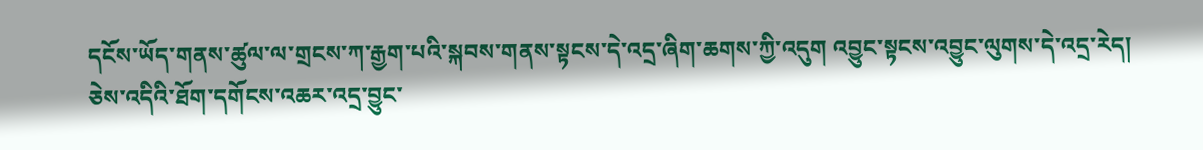དངོས་ཡོད་གནས་ཚུལ་ལ་གྲངས་ཀ་རྒྱག་པའི་སྐབས་གནས་སྟངས་དེ་འདྲ་ཞིག་ཆགས་ཀྱི་འདུག འབྱུང་སྟངས་འབྱུང་ལུགས་དེ་འདྲ་རེད། ཅེས་འདིའི་ཐོག་དགོངས་འཆར་འདྲ་བྱུང་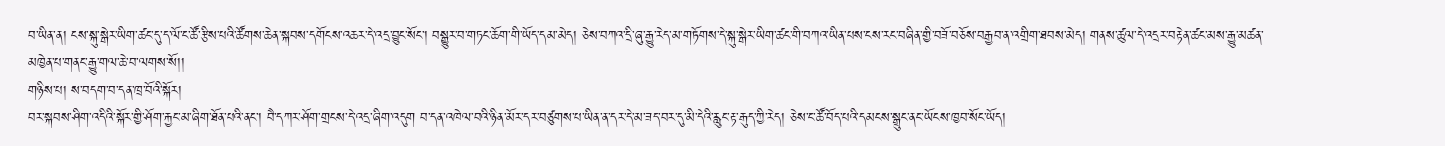བ་ཡིན་ན། ངས་སྐུ་སྒེར་ཡིག་ཚང་དུ་ད་ལོ་ང་ཚོ་རྩིས་པའི་ཚོགས་ཆེན་སྐབས་དགོངས་འཆར་དེ་འདྲ་བྱུང་སོང་། བསྒྱུར་བ་གཏང་ཆོག་གི་ཡོད་དམ་མེད། ཅེས་བཀའ་དྲི་ཞུ་རྒྱུ་རེད་མ་གཏོགས་དེ་སྐུ་སྒེར་ཡིག་ཚང་གི་བཀའ་ཡིན་པས་ངས་རང་བཞིན་གྱི་བཟོ་བཅོས་བརྒྱབ་ན་འགྲིག་ཐབས་མེད། གནས་ཚུལ་དེ་འདྲར་བརྟེན་ཚང་མས་རྒྱུ་མཚན་མཁྱེན་པ་གནང་རྒྱུ་གལ་ཆེ་བ་ལགས་སོ།།
གཉིས་པ། ས་བདག་བ་དན་ཁྲ་བོའི་སྐོར།
བར་སྐབས་ཤིག་འདིའི་སྐོར་གྱི་ཤོག་རྐྱང་མ་ཞིག་ཐོན་པའི་ནང་། བཻ་དཀར་ཤོག་གྲངས་དེ་འདྲ་ཞིག་འདུག བ་དན་འཁེལ་བའི་ཉིན་མོར་དར་བཙུགས་པ་ཡིན་ན་དར་དེ་མ་ཟད་བར་དུ་མི་དེའི་རླུང་རྟ་རྒུད་ཀྱི་རེད། ཅེས་ང་ཚོ་བོད་པའི་དམངས་སྒྲུང་ནང་ཡོངས་ཁྱབ་སོང་ཡོད།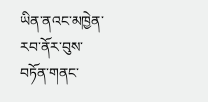ཡིན་ནའང་མཁྱེན་རབ་ནོར་བུས་བཏོན་གནང་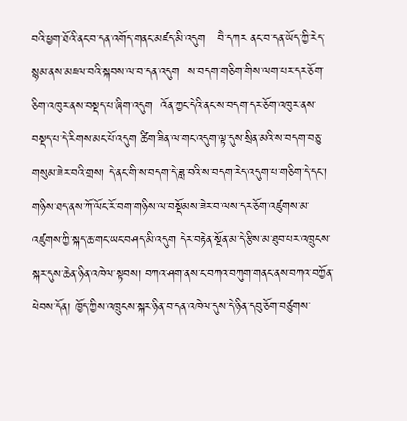བའི་ཕྱག་ཐོའི་ནང་བ་དན་འགོད་གནང་མཛད་མི་འདུག   བཻ་དཀར ནང་བ་དན་ཡོད་ཀྱི་རེད་སྙམ་ནས་མཇལ་བའི་སྐབས་ལ་བ་དན་འདུག  ས་བདག་གཅིག་གིས་ལག་པར་དར་ཅོག་ཅིག་འཁུར་ནས་བསྡད་པ་ཞིག་འདུག  འོན་ཀྱང་དེའི་ནང་ས་བདག་དར་ཅོག་འཁུར་ནས་བསྡད་པ་དེ་རིགས་མང་པོ་འདུག ཚིག་ཟིན་ལ་གང་འདུག་ལྟ་དུས་སྲིན་མའི་ས་བདག་བཅུ་གསུམ་ཟེར་བའི་གྲས། དེ་ནང་གི་ས་བདག་དེ་ཟླ་བའི་ས་བདག་རེད་འདུག་པ་གཅིག་དེ་དང་། གཉིས་ཐད་ནས་ཀོ་ལོང་རོ་བག་གཉིས་ལ་བསྡོམས་ཟེར་བ་ལས་དར་ཅོག་འཛུགས་མ་འཛུགས་ཀྱི་སྐད་ཆ་གང་ཡང་བཤད་མི་འདུག དེར་བརྟེན་སྔོན་མ་དེ་རྩིས་མ་ཐུབ་པར་འཁྲུངས་སྐར་དུས་ཆེན་ཉིན་འཁེལ་སྟབས། བཀའ་ཤག་ནས་ང་བཀའ་བཀུག་གནང་ནས་བཀའ་བཀྱོན་ཕེབས་དོན། ཁྱོད་ཀྱིས་འཁྲུངས་སྐར་ཉིན་བ་དན་འཁེལ་དུས་དེ་ཉིན་དབུ་ཅོག་བཙུགས་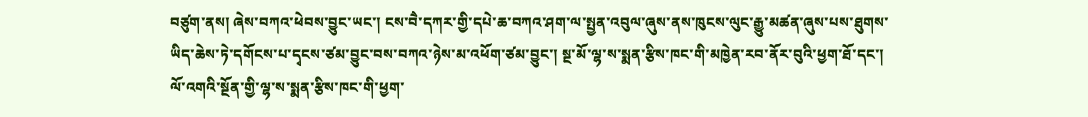བཙུག་ནས། ཞེས་བཀའ་ཕེབས་བྱུང་ཡང་། ངས་བཻ་དཀར་གྱི་དཔེ་ཆ་བཀའ་ཤག་ལ་སྤྱན་འབུལ་ཞུས་ནས་ཁུངས་ལུང་རྒྱུ་མཚན་ཞུས་པས་ཐུགས་ཡིད་ཆེས་ཏེ་དགོངས་པ་དྭངས་ཙམ་བྱུང་བས་བཀའ་ཉེས་མ་འཕོག་ཙམ་བྱུང་། སྔ་མོ་ལྷ་ས་སྨན་རྩིས་ཁང་གི་མཁྱེན་རབ་ནོར་བུའི་ཕྱག་ཐོ་དང་། ལོ་འགའི་སྔོན་གྱི་ལྷ་ས་སྨན་རྩིས་ཁང་གི་ཕྱག་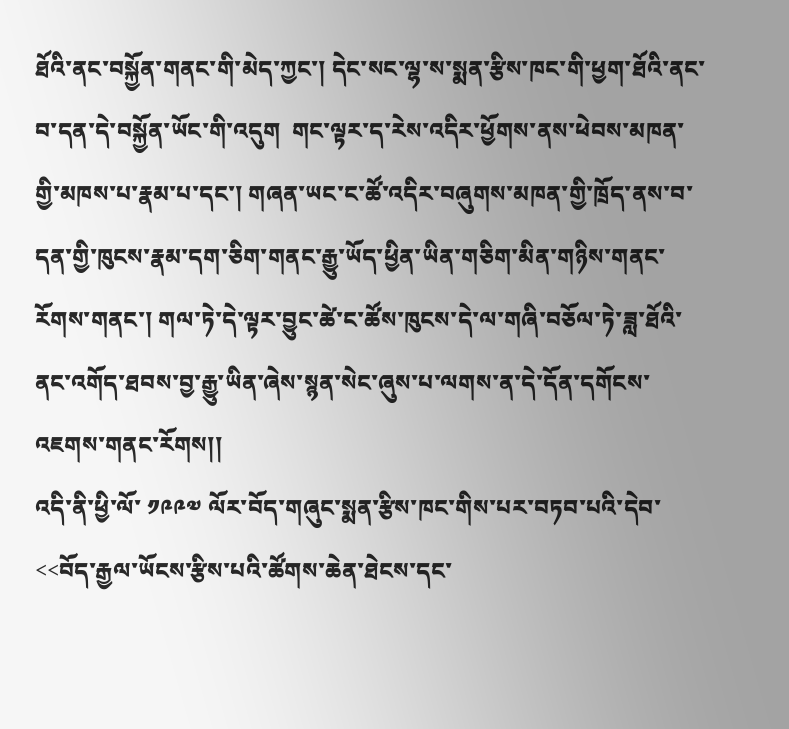ཐོའི་ནང་བསྐྱོན་གནང་གི་མེད་ཀྱང་། དེང་སང་ལྷ་ས་སྨན་རྩིས་ཁང་གི་ཕྱག་ཐོའི་ནང་བ་དན་དེ་བསྐྱོན་ཡོང་གི་འདུག  གང་ལྟར་ད་རེས་འདིར་ཕྱོགས་ནས་ཕེབས་མཁན་གྱི་མཁས་པ་རྣམ་པ་དང་། གཞན་ཡང་ང་ཚོ་འདིར་བཞུགས་མཁན་གྱི་ཁྲོད་ནས་བ་དན་གྱི་ཁུངས་རྣམ་དག་ཅིག་གནང་རྒྱུ་ཡོད་ཕྱིན་ཡིན་གཅིག་མིན་གཉིས་གནང་རོགས་གནང་། གལ་ཏེ་དེ་ལྟར་བྱུང་ཚེ་ང་ཚོས་ཁུངས་དེ་ལ་གཞི་བཅོལ་ཏེ་ཟླ་ཐོའི་ནང་འགོད་ཐབས་བྱ་རྒྱུ་ཡིན་ཞེས་སྙན་སེང་ཞུས་པ་ལགས་ན་དེ་དོན་དགོངས་འཇགས་གནང་རོགས།།
འདི་ནི་ཕྱི་ལོ་ ༡༩༩༧ ལོར་བོད་གཞུང་སྨན་རྩིས་ཁང་གིས་པར་བཏབ་པའི་དེབ་ <<བོད་རྒྱལ་ཡོངས་རྩིས་པའི་ཚོགས་ཆེན་ཐེངས་དང་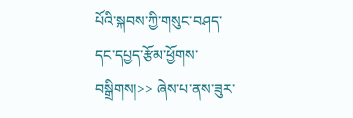པོའི་སྐབས་ཀྱི་གསུང་བཤད་དང་དཔྱད་རྩོམ་ཕྱོགས་བསྒྲིགས།>> ཞེས་པ་ནས་ཟུར་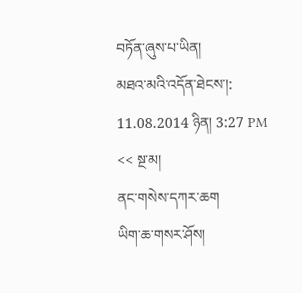བཏོན་ཞུས་པ་ཡིན།
མཐའ་མའི་འདོན་ཐེངས་།: 11.08.2014 ཉིན། 3:27 PM
<< སྔ་མ།
ནང་གསེས་དཀར་ཆག
ཡིག་ཆ་གསར་ཤོས།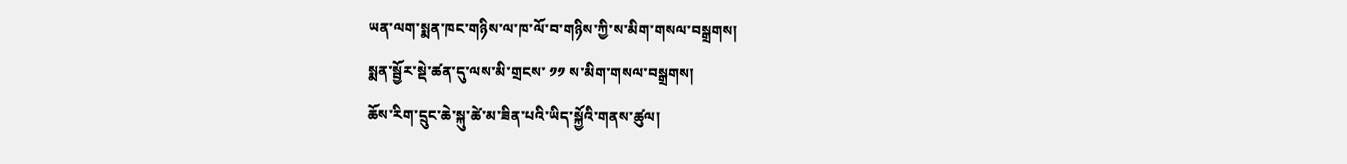ཡན་ལག་སྨན་ཁང་གཉིས་ལ་ཁ་ལོ་བ་གཉིས་ཀྱི་ས་མིག་གསལ་བསྒྲགས།
སྨན་སྦྱོར་སྡེ་ཚན་དུ་ལས་མི་གྲངས་ ༡༡ ས་མིག་གསལ་བསྒྲགས།
ཆོས་རིག་དྲུང་ཆེ་སྐུ་ཚེ་མ་ཟིན་པའི་ཡིད་སྐྱོའི་གནས་ཚུལ།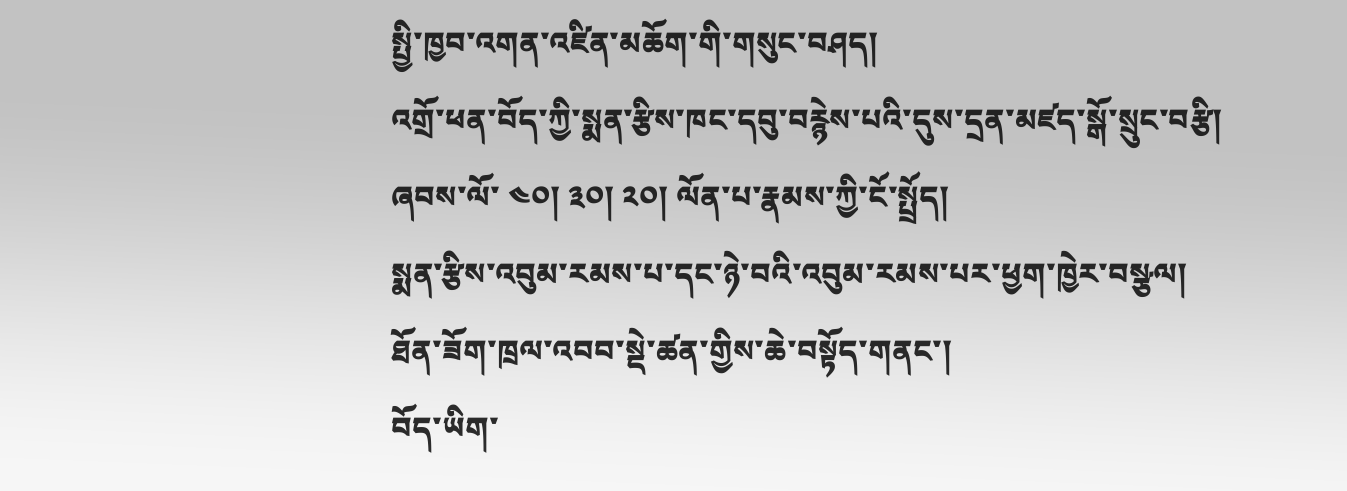སྤྱི་ཁྱབ་འགན་འཛིན་མཆོག་གི་གསུང་བཤད།
འགྲོ་ཕན་བོད་ཀྱི་སྨན་རྩིས་ཁང་དབུ་བརྙེས་པའི་དུས་དྲན་མཛད་སྒོ་སྲུང་བརྩི།
ཞབས་ལོ་ ༤༠། ༣༠། ༢༠། ལོན་པ་རྣམས་ཀྱི་ངོ་སྤྲོད།
སྨན་རྩིས་འབུམ་རམས་པ་དང་ཉེ་བའི་འབུམ་རམས་པར་ཕྱག་ཁྱེར་བསྩལ།
ཐོན་ཟོག་ཁྲལ་འབབ་སྡེ་ཚན་གྱིས་ཆེ་བསྟོད་གནང་།
བོད་ཡིག་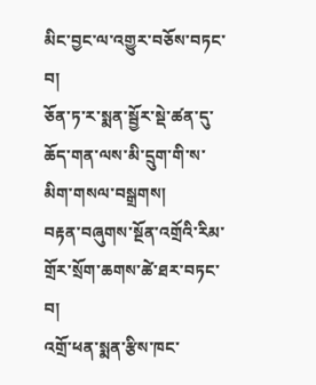མིང་བྱང་ལ་འགྱུར་བཅོས་བཏང་བ།
ཅོན་ཏ་ར་སྨན་སྦྱོར་སྡེ་ཚན་དུ་ཆོད་གན་ལས་མི་དྲུག་གི་ས་མིག་གསལ་བསྒྲགས།
བརྟན་བཞུགས་སྔོན་འགྲོའི་རིམ་གྲོར་སྲོག་ཆགས་ཚེ་ཐར་བཏང་བ།
འགྲོ་ཕན་སྨན་རྩིས་ཁང་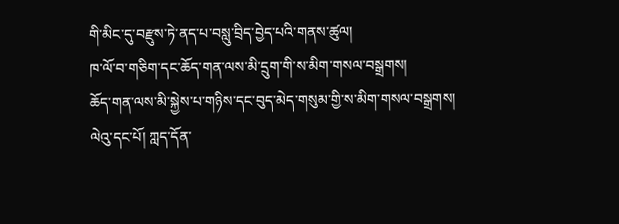གི་མིང་དུ་བརྫུས་ཏེ་ནད་པ་བསླུ་བྲིད་བྱེད་པའི་གནས་ཚུལ།
ཁ་ལོ་བ་གཅིག་དང་ཆོད་གན་ལས་མི་དྲུག་གི་ས་མིག་གསལ་བསྒྲགས།
ཆོད་གན་ལས་མི་སྐྱེས་པ་གཉིས་དང་བུད་མེད་གསུམ་གྱི་ས་མིག་གསལ་བསྒྲགས།
ལེའུ་དང་པོ། ཀླད་དོན་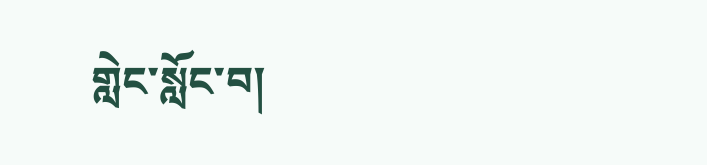གླེང་སློང་བ།